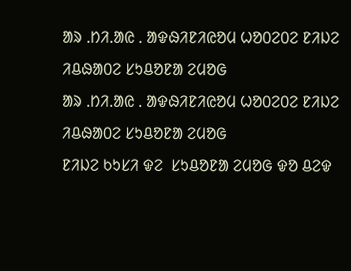ᱟᱨ ᱹᱴᱤᱹᱟᱭ ᱹ ᱟᱫᱷᱤᱱᱤᱭᱚᱢ ᱦᱚ᱐ᱮ᱐ᱮ ᱱᱤᱡᱮ ᱤᱪᱷᱟ᱐ᱮ ᱥᱩᱪᱚᱱᱟ ᱮᱢᱚᱜ
ᱟᱨ ᱹᱴᱤᱹᱟᱭ ᱹ ᱟᱫᱷᱤᱱᱤᱭᱚᱢ ᱦᱚ᱐ᱮ᱐ᱮ ᱱᱤᱡᱮ ᱤᱪᱷᱟ᱐ᱮ ᱥᱩᱪᱚᱱᱟ ᱮᱢᱚᱜ
ᱱᱤᱡᱮ ᱠᱩᱥᱤ ᱫᱮ  ᱥᱩᱪᱚᱱᱟ ᱮᱢᱚᱜ ᱫᱚ ᱪᱮᱫ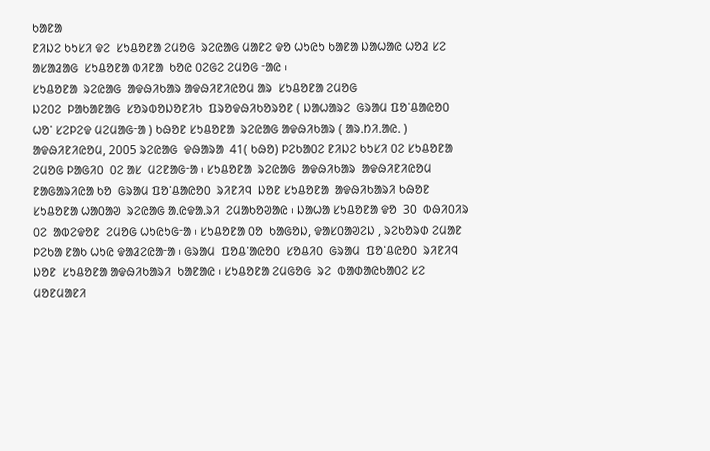ᱠᱟᱱᱟ
ᱱᱤᱡᱮ ᱠᱩᱥᱤ ᱫᱮ  ᱥᱩᱪᱚᱱᱟ ᱮᱢᱚᱜ  ᱨᱮᱭᱟᱜ ᱢᱟᱱᱮ ᱫᱚ ᱦᱩᱭᱩ ᱠᱟᱱᱟ ᱡᱟᱦᱟᱭ ᱦᱚᱲ ᱥᱮ ᱟᱥᱟᱲᱟᱜ  ᱥᱩᱪᱚᱱᱟ ᱵᱤᱱᱟ  ᱠᱚᱭ ᱐ᱮᱜᱮ ᱮᱢᱚᱜ ᱼᱟᱭ ᱾
ᱥᱩᱪᱚᱱᱟ  ᱨᱮᱭᱟᱜ  ᱟᱫᱷᱤᱠᱟᱨ ᱟᱫᱷᱤᱱᱤᱭᱚᱢ ᱟᱨ  ᱥᱩᱪᱚᱱᱟ ᱮᱢᱚᱜ
ᱡᱮ᱐ᱮ  ᱞᱟᱠᱟᱱᱟᱜ  ᱥᱚᱨᱵᱚᱡᱚᱱᱤᱠ  ᱯᱨᱚᱫᱷᱤᱠᱚᱨᱚᱱ ( ᱡᱟᱦᱟᱨᱮ  ᱜᱨᱟᱢ ᱯᱚᱸᱪᱟᱭᱚ᱐ ᱦᱚᱸ ᱥᱮᱞᱮᱫ ᱢᱮᱢᱟᱜᱼᱟ ) ᱠᱷᱚᱱ ᱥᱩᱪᱚᱱᱟ  ᱨᱮᱭᱟᱜ ᱟᱫᱷᱤᱠᱟᱨ ( ᱟᱨᱹᱴᱤᱹᱟᱭᱹ ) ᱟᱫᱷᱤᱱᱤᱭᱚᱢ, 2005 ᱨᱮᱭᱟᱜ  ᱫᱷᱟᱨᱟ  41( ᱠᱷᱚ) ᱞᱮᱠᱟ᱐ᱮ ᱱᱤᱡᱮ ᱠᱩᱥᱤ ᱐ᱮ ᱥᱩᱪᱚᱱᱟ ᱮᱢᱚᱜ ᱞᱟᱜᱤ᱐  ᱐ᱮ ᱟᱥ  ᱢᱮᱱᱟᱜᱼᱟ ᱾ ᱥᱩᱪᱚᱱᱟ  ᱨᱮᱭᱟᱜ  ᱟᱫᱷᱤᱠᱟᱨ  ᱟᱫᱷᱤᱱᱤᱭᱚᱢ ᱱᱟᱜᱟᱨᱤᱭᱟ ᱠᱚ  ᱜᱨᱟᱢ ᱯᱚᱸᱪᱟᱭᱚ᱐  ᱨᱤᱱᱤᱧ  ᱡᱚᱱ ᱥᱩᱪᱚᱱᱟ  ᱟᱫᱷᱤᱠᱟᱨᱤ ᱠᱷᱚᱱ ᱥᱩᱪᱚᱱᱟ ᱦᱟ᱐ᱟᱣ  ᱨᱮᱭᱟᱜ ᱟᱹᱭᱫᱟᱹᱨᱤ  ᱮᱢᱟᱠᱚᱣᱟᱭ ᱾ ᱡᱟᱦᱟ ᱥᱩᱪᱚᱱᱟ ᱫᱚ  30  ᱵᱷᱤ᱐ᱤᱨ ᱐ᱮ  ᱟᱵᱮᱫᱚᱱ  ᱮᱢᱚᱜ ᱦᱩᱭᱩᱜᱼᱟ ᱾ ᱥᱩᱪᱚᱱᱟ ᱐ᱚ  ᱠᱟᱜᱚᱡ, ᱫᱟᱥ᱐ᱟᱣᱮᱡ , ᱨᱮᱠᱚᱨᱰ ᱮᱢᱟᱱ ᱞᱮᱠᱟ ᱱᱟᱠ ᱦᱩᱭ ᱫᱟᱲᱮᱭᱟᱼᱟ ᱾ ᱜᱨᱟᱢ  ᱯᱚᱪᱸᱟᱭᱚ᱐  ᱥᱚᱪᱤ᱐  ᱜᱨᱟᱢ  ᱯᱚᱸᱪᱭᱚ᱐  ᱨᱤᱱᱤᱧ ᱡᱚᱱ  ᱥᱩᱪᱚᱱᱟ ᱟᱫᱷᱤᱠᱟᱨᱤ  ᱠᱟᱱᱟᱭ ᱾ ᱥᱩᱪᱚᱱᱟ ᱮᱢᱜᱚᱜ  ᱨᱮ  ᱵᱟᱰᱟᱭᱠᱟ᱐ᱮ ᱥᱮ  ᱢᱚᱱᱢᱟᱱᱤ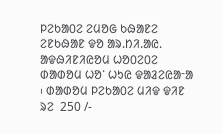ᱞᱮᱠᱟ᱐ᱮ ᱮᱢᱚᱜ ᱠᱷᱟᱱᱮ ᱮᱱᱠᱷᱟᱱ ᱫᱚ ᱟᱨ.ᱴᱤ.ᱟᱭ.  ᱟᱫᱷᱤᱱᱤᱭᱚᱢ ᱦᱚ᱐ᱮ᱐ᱮ  ᱰᱟᱰᱚᱢ ᱦᱚᱸ ᱦᱩᱭ ᱫᱟᱲᱮᱭᱟᱼᱟ ᱾ ᱰᱟᱰᱚᱢ ᱞᱮᱠᱟ᱐ᱮ ᱢᱤᱫ ᱫᱤᱱ  ᱨᱮ  250 /-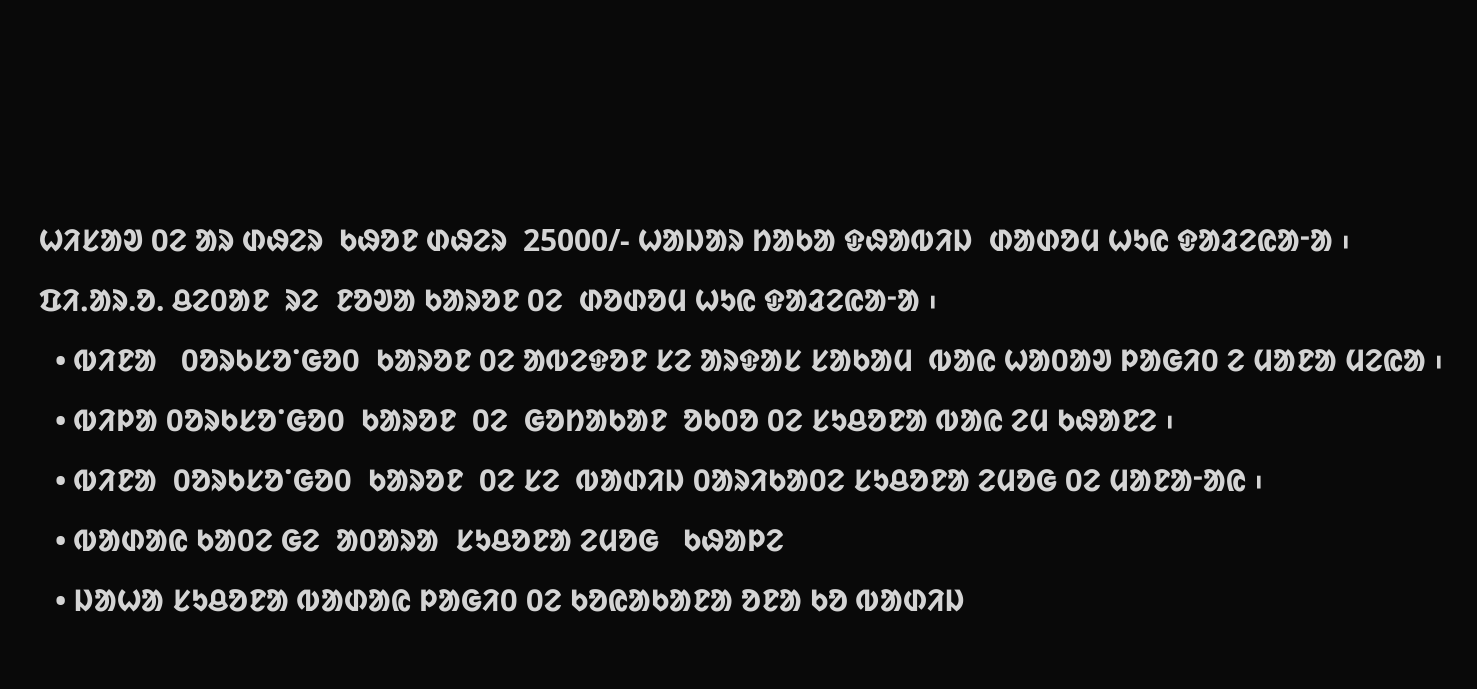ᱦᱤᱥᱟᱣ ᱐ᱮ ᱟᱨ ᱰᱷᱮᱨ  ᱠᱷᱚᱱ ᱰᱷᱮᱨ  25000/- ᱦᱟᱡᱟᱨ ᱴᱟᱠᱟ ᱫᱷᱟᱵᱤᱡ  ᱰᱟᱰᱚᱢ ᱦᱩᱭ ᱫᱟᱲᱮᱭᱟᱼᱟ ᱾ ᱯᱤᱹᱟᱨ.ᱚ. ᱪᱮ᱐ᱟᱱ  ᱨᱮ  ᱱᱚᱣᱟ ᱠᱟᱨᱚᱱ ᱐ᱮ  ᱰᱚᱰᱚᱢ ᱦᱩᱭ ᱫᱟᱲᱮᱭᱟᱼᱟ ᱾
  • ᱵᱤᱱᱟ   ᱐ᱚᱨᱠᱥᱚᱸᱜᱚ᱐  ᱠᱟᱨᱚᱱ ᱐ᱮ ᱟᱵᱮᱫᱚᱱ ᱥᱮ ᱟᱨᱫᱟᱥ ᱥᱟᱠᱟᱢ  ᱵᱟᱭ ᱦᱟ᱐ᱟᱣ ᱞᱟᱜᱤ᱐ ᱮ ᱢᱟᱱᱟ ᱢᱮᱭᱟ ᱾
  • ᱵᱤᱞᱟ ᱐ᱚᱨᱠᱥᱚᱸᱜᱚ᱐  ᱠᱟᱨᱚᱱ  ᱐ᱮ  ᱜᱚᱴᱟᱠᱟᱱ  ᱚᱠ᱐ᱚ ᱐ᱮ ᱥᱩᱪᱚᱱᱟ ᱵᱟᱭ ᱮᱢ ᱠᱷᱟᱱᱮ ᱾
  • ᱵᱤᱱᱟ  ᱐ᱚᱨᱠᱥᱚᱸᱜᱚ᱐  ᱠᱟᱨᱚᱱ  ᱐ᱮ ᱥᱮ  ᱵᱟᱰᱤᱡ ᱐ᱟᱨᱤᱠᱟ᱐ᱮ ᱥᱩᱪᱚᱱᱟ ᱮᱢᱚᱜ ᱐ᱮ ᱢᱟᱱᱟᱼᱟᱭ ᱾
  • ᱵᱟᱰᱟᱭ ᱠᱟ᱐ᱮ ᱜᱮ  ᱟ᱐ᱟᱨᱟ  ᱥᱩᱪᱚᱱᱟ ᱮᱢᱚᱜ   ᱠᱷᱟᱞᱮ
  • ᱡᱟᱦᱟ ᱥᱩᱪᱚᱱᱟ ᱵᱟᱰᱟᱭ ᱞᱟᱜᱤ᱐ ᱐ᱮ ᱠᱚᱭᱟᱠᱟᱱᱟ ᱚᱱᱟ ᱠᱚ ᱵᱟᱰᱤᱡ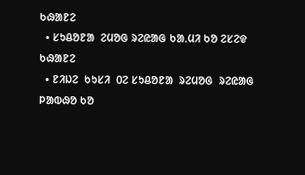ᱠᱷᱟᱱᱮ
  • ᱥᱩᱪᱚᱱᱟ  ᱮᱢᱚᱜ ᱨᱮᱭᱟᱜ ᱠᱟᱹᱢᱤ ᱠᱚ ᱮᱥᱮᱫ ᱠᱷᱟᱱᱮ
  • ᱱᱤᱡᱮ  ᱠᱩᱥᱤ  ᱐ᱮ ᱥᱩᱪᱚᱱᱟ  ᱨᱮᱢᱚᱜ  ᱨᱮᱭᱟᱜ ᱞᱟᱵᱷᱚ ᱠᱚ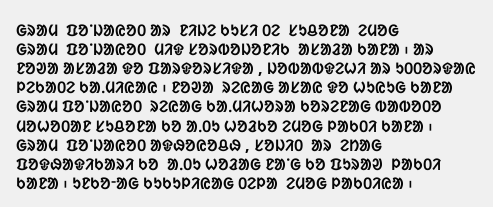ᱜᱨᱟᱢ  ᱯᱚᱸᱡᱟᱭᱚ᱐ ᱟᱨ  ᱱᱤᱡᱮ ᱠᱩᱥᱤ ᱐ᱮ  ᱥᱩᱪᱚᱱᱟ  ᱮᱢᱚᱜ
ᱜᱨᱟᱢ  ᱯᱚᱸᱡᱟᱭᱚ᱐  ᱢᱤᱫ ᱥᱚᱨᱵᱚᱡᱚᱱᱤᱠ  ᱟᱥᱟᱲᱟ ᱠᱟᱱᱟ ᱾ ᱟᱨ ᱱᱚᱣᱟ ᱟᱥᱟᱲᱟ ᱫᱚ ᱯᱟᱨᱫᱚᱨᱥᱤᱫᱟ , ᱡᱚᱵᱟᱵᱫᱮᱦᱤ ᱟᱨ ᱩ᱐᱐ᱚᱨᱫᱟᱭ  ᱞᱮᱠᱟ᱐ᱮ ᱠᱟᱹᱢᱤᱭᱟᱭ ᱾ ᱱᱚᱣᱟ  ᱨᱮᱭᱟᱜ ᱟᱥᱟᱭ ᱫᱚ ᱦᱩᱭᱩᱜ ᱠᱟᱱᱟ ᱜᱨᱟᱢ ᱯᱚᱸᱡᱟᱭᱚ᱐  ᱨᱮᱭᱟᱜ ᱠᱟᱹᱢᱤᱦᱚᱨᱟ ᱠᱚᱨᱮᱱᱟᱜ ᱵᱟᱵᱚ᱐ᱚ  ᱢᱚᱦᱚ᱐ᱟᱱ ᱥᱩᱪᱚᱱᱟ ᱠᱚ ᱟᱹ᱐ᱩ ᱦᱚᱲᱠᱚ ᱮᱢᱚᱜ ᱞᱟᱠ᱐ᱤ ᱠᱟᱱᱟ ᱾ ᱜᱨᱟᱢ  ᱯᱚᱸᱡᱟᱭᱚ᱐ ᱟᱫᱷᱚᱭᱚᱪᱷ , ᱥᱚᱡᱤ᱐  ᱟᱨ  ᱮᱴᱟᱜ ᱯᱚᱫᱷᱟᱫᱤᱠᱟᱨᱤ ᱠᱚ  ᱟᱹ᱐ᱩ ᱦᱚᱲᱟᱜ ᱱᱟᱸᱜ ᱠᱚ ᱯᱩᱨᱟᱣ  ᱞᱟᱠ᱐ᱤ ᱠᱟᱱᱟ ᱾ ᱩᱱᱠᱚᱼᱟᱜ ᱠᱩᱠᱩᱞᱤᱭᱟᱜ ᱐ᱮᱞᱟ  ᱮᱢᱚᱜ ᱞᱟᱠ᱐ᱤᱭᱟ ᱾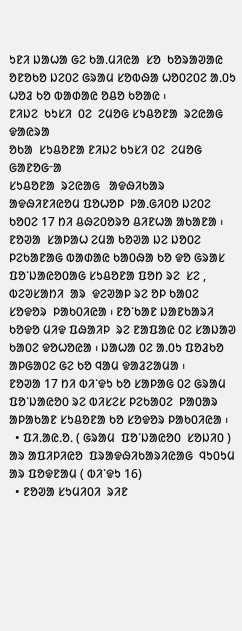ᱩᱱᱤ ᱡᱟᱦᱟ ᱜᱮ ᱠᱟᱹᱢᱤᱭᱟ  ᱥᱚ  ᱠᱚᱨᱟᱣᱟᱭ ᱚᱱᱚᱠᱚ ᱡᱮ᱐ᱮ ᱜᱨᱟᱢ ᱥᱚᱵᱷᱟ ᱦᱚ᱐ᱮ᱐ᱮ ᱟᱹ᱐ᱩ ᱦᱚᱲ ᱠᱚ ᱵᱟᱰᱟᱭ ᱚᱪᱚ ᱠᱚᱟᱭ ᱾
ᱱᱤᱡᱮ  ᱠᱩᱥᱤ  ᱐ᱮ  ᱮᱢᱚᱜ ᱥᱩᱪᱚᱱᱟ  ᱨᱮᱭᱟᱜ  ᱫᱟᱭᱨᱟ
ᱚᱠᱟ  ᱥᱩᱪᱚᱱᱟ ᱱᱤᱡᱮ ᱠᱩᱥᱤ ᱐ᱮ  ᱮᱢᱚᱜ  ᱜᱟᱱᱚᱜᱼᱟ
ᱥᱩᱪᱚᱱᱟ  ᱨᱮᱭᱟᱜ   ᱟᱫᱷᱤᱠᱟᱨ  ᱟᱫᱷᱤᱱᱤᱭᱚᱢ ᱯᱚᱦᱚᱞ  ᱞᱟᱹᱜᱤ᱐ᱚ ᱡᱮ᱐ᱮ ᱠᱚ᱐ᱮ 17 ᱴᱤ ᱪᱷᱮ᱐ᱚᱨᱚ ᱪᱤᱱᱦᱟ ᱟᱠᱟᱱᱟ ᱾ ᱱᱚᱣᱟ  ᱥᱟᱞᱟᱦ ᱮᱢᱟ ᱠᱚᱣᱟ ᱡᱮ ᱡᱚ᱐ᱮ ᱞᱮᱠᱟᱱᱟᱜ ᱵᱟᱰᱟᱭ ᱠᱟ᱐ᱷᱟ ᱠᱚ ᱫᱚ ᱜᱨᱟᱥ ᱯᱚᱸᱡᱟᱭᱚ᱐ᱟᱜ ᱥᱩᱪᱚᱱᱟ ᱯᱚᱴ ᱨᱮ  ᱥᱮ , ᱵᱮᱣᱥᱟᱴᱤ  ᱟᱨ  ᱫᱮᱣᱟᱞ ᱨᱮ ᱚᱞ ᱠᱟ᱐ᱮ ᱥᱚᱫᱚᱨ  ᱞᱟᱠ᱐ᱤᱭᱟ ᱾ ᱱᱚᱸᱠᱟᱱ ᱡᱟᱱᱠᱟᱨᱤ ᱠᱚᱫᱚ ᱢᱤᱫ ᱯᱷᱟᱤᱞ  ᱨᱮ ᱱᱟᱯᱟᱭ ᱐ᱮ ᱥᱟᱡᱟᱣ ᱠᱟ᱐ᱮ ᱫᱚᱦᱚᱭᱟ ᱾ ᱡᱟᱦᱟ ᱐ᱮ ᱟᱹ᱐ᱩ ᱯᱚᱲᱠᱚ  ᱟᱞᱜᱟ᱐ᱮ ᱜᱮ ᱠᱚ ᱧᱟᱢ ᱫᱟᱲᱮᱟᱢᱟ ᱾
ᱱᱚᱣᱟ 17 ᱴᱤ ᱵᱤᱸᱫᱩ ᱠᱚ ᱥᱟᱞᱟᱜ ᱐ᱮ ᱜᱨᱟᱢ ᱯᱚᱸᱡᱟᱭᱚ᱐ ᱨᱮ ᱵᱤᱥᱮᱥ ᱞᱮᱠᱟ᱐ᱮ  ᱞᱟ᱐ᱟᱨ ᱟᱞᱟᱠᱟᱱ ᱥᱩᱪᱚᱱᱟ ᱠᱚ ᱥᱚᱫᱚᱨ ᱞᱟᱠ᱐ᱤᱭᱟ ᱾
  • ᱯᱤᱹᱟᱭᱹᱚᱹ ( ᱜᱨᱟᱢ  ᱯᱚᱸᱡᱟᱭᱚ᱐  ᱥᱚᱡᱤ᱐ ) ᱟᱨ ᱟᱯᱤᱞᱤᱭᱚ  ᱯᱨᱟᱫᱷᱤᱠᱟᱨᱤᱭᱟᱜ  ᱧᱩ᱐ᱩᱢ ᱟᱨ ᱯᱚᱫᱱᱟᱢ ( ᱵᱤᱸᱫᱩ 16)
  • ᱱᱚᱣᱟ ᱥᱩᱢᱤ᱐ᱤ  ᱨᱤᱱ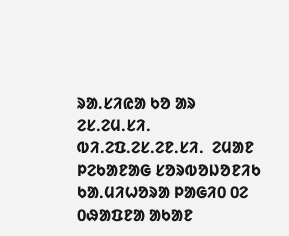ᱨᱟ.ᱥᱤᱭᱟ ᱠᱚ ᱟᱨ ᱮᱥᱹᱮᱢᱹᱥᱤᱹ ᱵᱤᱹᱮᱯᱹᱮᱥᱹᱮᱱᱹᱥᱤᱹ  ᱮᱢᱟᱱ ᱞᱮᱠᱟᱱᱟᱜ ᱥᱚᱨᱵᱚᱡᱚᱱᱤᱠ ᱠᱟᱹᱢᱤᱦᱚᱨᱟ ᱞᱟᱜᱤ᱐ ᱐ᱮ ᱐ᱷᱟᱯᱱᱟ ᱟᱠᱟᱱ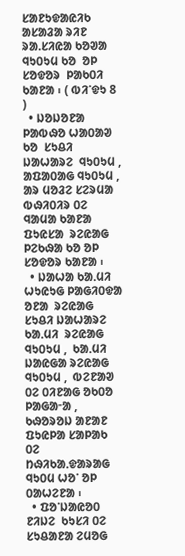ᱥᱟᱱᱩᱫᱟᱭᱤᱠ  ᱟᱥᱟᱲᱟ ᱨᱤᱱ  ᱨᱟ.ᱥᱤᱭᱟ ᱠᱚᱣᱟ ᱧᱩ᱐ᱩᱢ ᱠᱚ  ᱚᱞ ᱥᱚᱫᱚᱨ  ᱞᱟᱠ᱐ᱤ ᱠᱟᱱᱟ ᱾ ( ᱵᱤᱸᱫᱩ 8 )
  • ᱡᱚᱡᱚᱱᱟ  ᱞᱟᱵᱷᱚ ᱦᱟ᱐ᱟᱣ ᱠᱚ  ᱥᱩᱪᱤ ᱡᱟᱦᱟᱨᱮ  ᱧᱩ᱐ᱩᱢ , ᱟᱯᱟ᱐ᱟᱜ ᱧᱩ᱐ᱩᱢ , ᱟᱨ ᱢᱚᱲᱮ ᱥᱮᱨᱢᱟ ᱵᱷᱤ᱐ᱤᱨ ᱐ᱮ ᱧᱟᱢᱟ ᱠᱟᱱᱟ  ᱯᱩᱭᱥᱟ  ᱨᱮᱭᱟᱜ ᱞᱮᱠᱷᱟ ᱠᱚ ᱚᱞ ᱥᱚᱫᱚᱨ ᱠᱟᱱᱟ ᱾
  • ᱡᱟᱦᱟ ᱠᱟᱹᱢᱤ ᱦᱩᱭᱩᱜ ᱞᱟᱜᱤ᱐ᱫᱟ ᱚᱱᱟ  ᱨᱮᱭᱟᱜ  ᱥᱩᱪᱤ ᱡᱟᱦᱟᱨᱮ  ᱠᱟᱹᱢᱤ  ᱨᱮᱭᱟᱜ ᱧᱩ᱐ᱩᱢ ,  ᱠᱟᱹᱢᱤ  ᱡᱟᱭᱜᱟ ᱨᱮᱭᱟᱜ ᱧᱩ᱐ᱩᱢ ,  ᱵᱮᱱᱟᱣ ᱐ᱮ ᱐ᱤᱱᱟᱜ ᱚᱠ᱐ᱚ ᱞᱟᱜᱟᱼᱟ , ᱠᱷᱚᱨᱚᱡ ᱟᱱᱟᱱ ᱯᱩᱭᱞᱟ ᱥᱟᱞᱟᱠ ᱐ᱮ  ᱴᱷᱤᱠᱟᱹᱫᱟᱨᱟᱜ ᱧᱩ᱐ᱢ ᱦᱚᱸ ᱚᱞ ᱐ᱟᱦᱮᱱᱟ ᱾
  • ᱯᱚᱸᱡᱟᱭᱚ᱐ ᱱᱤᱡᱮ  ᱠᱩᱥᱤ ᱐ᱮ ᱥᱩᱪᱟᱱᱟ ᱮᱢᱚᱜ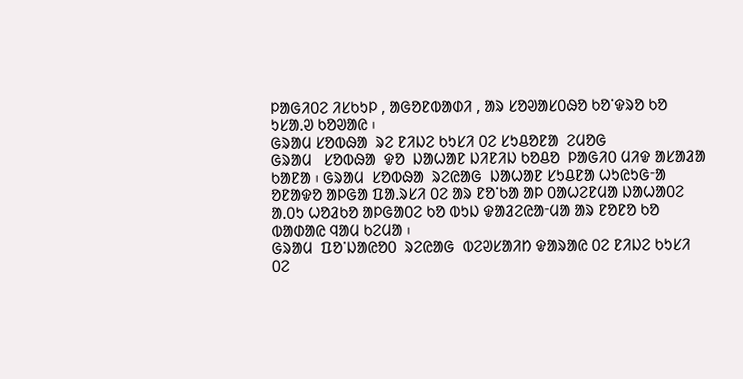ᱞᱟᱜᱤ᱐ᱮ ᱤᱥᱠᱩᱞ , ᱟᱜᱚᱱᱵᱟᱰᱤ , ᱟᱨ ᱥᱚᱣᱟᱥ᱐ᱷᱚ ᱠᱚᱸᱫᱨᱚ ᱠᱚ  ᱩᱥᱟᱹᱣ ᱠᱚᱣᱟᱭ ᱾
ᱜᱨᱟᱢ ᱥᱚᱵᱷᱟ  ᱨᱮ ᱱᱤᱡᱮ ᱠᱩᱥᱤ ᱐ᱮ ᱥᱩᱪᱚᱱᱟ  ᱮᱢᱚᱜ
ᱜᱨᱟᱢ   ᱥᱚᱵᱷᱟ  ᱫᱚ  ᱡᱟᱦᱟᱱ ᱡᱤᱱᱤᱡ ᱠᱚᱪᱚ  ᱞᱟᱜᱤ᱐ ᱢᱤᱫ ᱟᱥᱟᱲᱟ ᱠᱟᱱᱟ ᱾ ᱜᱨᱟᱢ  ᱥᱚᱵᱷᱟ  ᱨᱮᱭᱟᱜ  ᱡᱟᱦᱟᱱ ᱥᱩᱪᱱᱟ ᱦᱩᱭᱩᱜᱼᱟ  ᱚᱱᱟᱫᱚ ᱟᱞᱜᱟ ᱯᱟᱹᱨᱥᱤ ᱐ᱮ ᱟᱨ ᱱᱚᱸᱠᱟ ᱟᱞ ᱐ᱟᱦᱮᱱᱢᱟ ᱡᱟᱦᱟ᱐ᱮ ᱟᱹ᱐ᱩ ᱦᱚᱲᱠᱚ ᱟᱞᱜᱟ᱐ᱮ ᱠᱚ ᱵᱩᱡ ᱫᱟᱲᱮᱭᱟᱼᱢᱟ ᱟᱨ ᱱᱚᱱᱚ ᱠᱚ ᱵᱟᱰᱟᱭ ᱧᱟᱢ ᱠᱮᱢᱟ ᱾
ᱜᱨᱟᱢ  ᱯᱚᱸᱡᱟᱭᱚ᱐  ᱨᱮᱭᱟᱜ  ᱵᱮᱣᱥᱟᱤᱴ ᱫᱟᱨᱟᱭ ᱐ᱮ ᱱᱤᱡᱮ ᱠᱩᱥᱤ ᱐ᱮ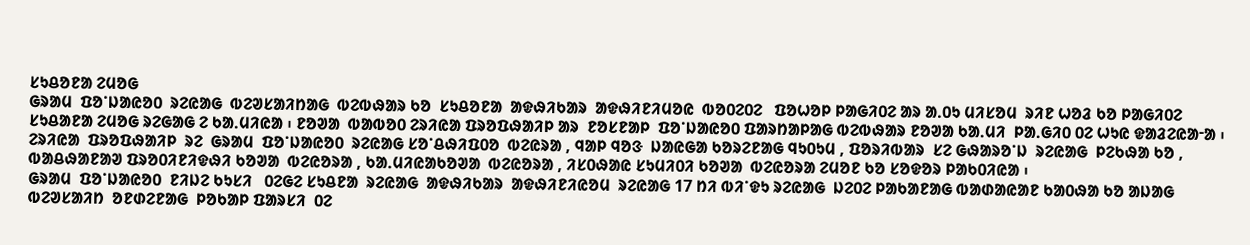ᱥᱩᱪᱚᱱᱟ ᱮᱢᱚᱜ
ᱜᱨᱟᱢ  ᱯᱚᱸᱡᱟᱭᱚ᱐  ᱨᱮᱭᱟᱜ  ᱵᱮᱣᱥᱟᱤᱴᱟᱜ  ᱵᱮᱵᱷᱟᱨ ᱠᱚ  ᱥᱩᱪᱚᱱᱟ  ᱟᱫᱷᱤᱠᱟᱨ  ᱟᱫᱷᱤᱱᱤᱢᱚᱭ  ᱵᱚ᱐ᱮ᱐ᱮ   ᱯᱚᱦᱚᱞ ᱞᱟᱜᱤ᱐ᱮ ᱟᱨ ᱟᱹ᱐ᱩ ᱢᱤᱥᱚᱢ  ᱨᱤᱱ ᱦᱚᱲ ᱠᱚ ᱞᱟᱜᱤ᱐ᱮ ᱥᱩᱪᱟᱱᱟ ᱮᱢᱚᱜ ᱨᱮᱜᱟᱜ ᱮ ᱠᱟᱹᱢᱤᱭᱟ ᱾ ᱱᱚᱣᱟ  ᱵᱟᱵᱚ᱐ ᱮᱨᱤᱭᱟ ᱯᱨᱚᱯᱷᱟᱤᱞ ᱟᱨ  ᱱᱚᱥᱱᱟᱞ  ᱯᱚᱸᱡᱟᱭᱚ᱐ ᱯᱟᱨᱴᱟᱞᱟᱜ ᱵᱮᱵᱷᱟᱨ ᱱᱚᱣᱟ ᱠᱟᱹᱢᱤ  ᱞᱟᱹᱜᱤ᱐ ᱐ᱮ ᱦᱩᱭ ᱫᱟᱲᱮᱭᱟᱼᱟ ᱾ ᱮᱨᱤᱭᱟ  ᱯᱨᱚᱯᱷᱟᱤᱞ  ᱨᱮ  ᱜᱨᱟᱢ  ᱯᱚᱸᱡᱟᱭᱚ᱐  ᱨᱮᱭᱟᱜ ᱥᱚᱸᱪᱷᱤᱯ᱐ᱚ  ᱵᱮᱭᱨᱟ , ᱧᱟᱞ ᱧᱚᱝ  ᱡᱟᱭᱜᱟ ᱠᱚᱨᱮᱱᱟᱜ ᱧᱩ᱐ᱩᱢ , ᱯᱚᱨᱤᱵᱟᱨ  ᱥᱮ ᱜᱷᱟᱨᱚᱸᱡ  ᱨᱮᱭᱟᱜ  ᱞᱮᱠᱷᱟ ᱠᱚ , ᱵᱟᱪᱷᱟᱱᱟᱣ ᱯᱨᱚ᱐ᱤᱱᱤᱫᱷᱤ ᱠᱚᱣᱟ  ᱵᱮᱭᱚᱨᱟ , ᱠᱟᱹᱢᱤᱭᱟᱠᱚᱣᱟ  ᱵᱮᱭᱚᱨᱟ , ᱤᱥ᱐ᱷᱟᱭ ᱥᱩᱢᱤ᱐ᱤ ᱠᱚᱣᱟ  ᱵᱮᱭᱚᱨᱟ ᱮᱢᱚᱱ ᱠᱚ ᱥᱚᱫᱚᱨ ᱞᱟᱠ᱐ᱤᱭᱟ ᱾
ᱜᱨᱟᱢ  ᱯᱚᱸᱡᱟᱭᱚ᱐  ᱱᱤᱡᱮ ᱠᱩᱥᱤ   ᱐ᱮᱜᱮ ᱥᱩᱪᱱᱟ  ᱨᱮᱭᱟᱜ  ᱟᱫᱷᱤᱠᱟᱨ  ᱟᱫᱷᱤᱱᱤᱭᱚᱢ  ᱨᱮᱭᱟᱜ 17 ᱴᱤ ᱵᱤᱸᱫᱩ ᱨᱮᱭᱟᱜ  ᱡᱮ᱐ᱮ ᱞᱟᱠᱟᱱᱟᱜ ᱵᱟᱰᱟᱭᱟᱱ ᱠᱟ᱐ᱷᱟ ᱠᱚ ᱟᱡᱟᱜ ᱵᱮᱣᱥᱟᱤᱴ  ᱚᱱᱰᱮᱱᱟᱜ  ᱞᱚᱠᱟᱞ ᱯᱟᱨᱥᱤ  ᱐ᱮ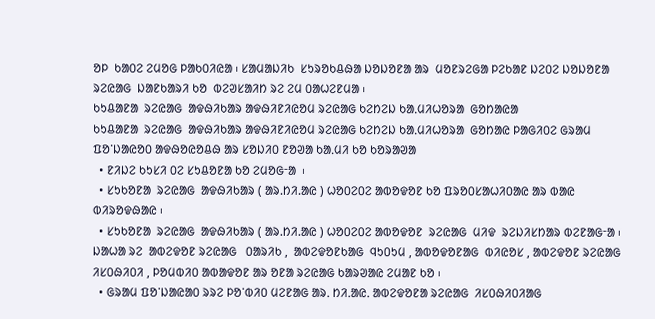ᱚᱞ  ᱠᱟ᱐ᱮ ᱮᱢᱚᱜ ᱞᱟᱠ᱐ᱤᱭᱟ ᱾ ᱥᱟᱢᱟᱡᱤᱠ  ᱥᱩᱨᱚᱠᱪᱷᱟ ᱡᱚᱡᱚᱱᱟ ᱟᱨ  ᱢᱚᱱᱨᱮᱜᱟ ᱞᱮᱠᱟᱱ ᱡᱮ᱐ᱮ ᱡᱚᱡᱚᱱᱟ  ᱨᱮᱭᱟᱜ  ᱡᱟᱱᱠᱟᱨᱤ ᱠᱚ  ᱵᱮᱣᱥᱟᱤᱴ ᱨᱮ ᱮᱢ ᱐ᱟᱦᱮᱱᱢᱟ ᱾
ᱠᱩᱪᱟᱱᱟ  ᱨᱮᱭᱟᱜ  ᱟᱫᱷᱤᱠᱟᱨ ᱟᱫᱷᱤᱱᱤᱭᱚᱢ ᱨᱮᱭᱟᱜ ᱠᱮᱴᱮᱡ ᱠᱟᱹᱢᱤᱦᱚᱨᱟ  ᱜᱚᱴᱟᱭᱟ
ᱠᱩᱪᱟᱱᱟ  ᱨᱮᱭᱟᱜ  ᱟᱫᱷᱤᱠᱟᱨ ᱟᱫᱷᱤᱱᱤᱭᱚᱢ ᱨᱮᱭᱟᱜ ᱠᱮᱴᱮᱡ ᱠᱟᱹᱢᱤᱦᱚᱨᱟ  ᱜᱚᱴᱟᱭ ᱞᱟᱜᱤ᱐ᱮ ᱜᱨᱟᱢ ᱯᱚᱸᱡᱟᱭᱚ᱐ ᱟᱫᱷᱚᱭᱚᱪᱷ ᱟᱨ ᱥᱚᱡᱤ᱐ ᱱᱚᱣᱟ ᱠᱟᱹᱢᱤ ᱠᱚ ᱠᱚᱨᱟᱣᱟ
  • ᱱᱤᱡᱮ ᱠᱩᱥᱤ ᱐ᱮ ᱥᱩᱪᱚᱱᱟ ᱠᱚ ᱮᱢᱚᱜᱼᱟ  ᱾
  • ᱥᱩᱠᱚᱱᱟ  ᱨᱮᱭᱟᱜ  ᱟᱫᱷᱤᱠᱟᱨ ( ᱟᱨ.ᱴᱤ.ᱟᱭ ) ᱦᱚ᱐ᱮ᱐ᱮ ᱟᱵᱚᱫᱚᱱ ᱠᱚ ᱯᱨᱚ᱐ᱥᱟᱦᱤ᱐ᱟᱭ ᱟᱨ ᱵᱟᱭ ᱵᱤᱨᱚᱫᱷᱟᱭ ᱾
  • ᱥᱩᱠᱚᱱᱟ  ᱨᱮᱭᱟᱜ  ᱟᱫᱷᱤᱠᱟᱨ ( ᱟᱨ.ᱴᱤ.ᱟᱭ ) ᱦᱚ᱐ᱮ᱐ᱮ ᱟᱵᱚᱫᱚᱱ  ᱨᱮᱭᱟᱜ  ᱢᱤᱫ  ᱨᱮᱡᱤᱥᱴᱟᱨ ᱵᱮᱱᱟᱜᱼᱟ ᱾ ᱡᱟᱦᱟ ᱨᱮ  ᱟᱵᱮᱫᱚᱱ ᱨᱮᱭᱟᱜ   ᱐ᱟᱨᱤᱠ ,  ᱟᱵᱮᱫᱚᱱᱠᱟᱜ  ᱧᱩ᱐ᱩᱢ , ᱟᱵᱚᱫᱚᱱᱟᱜ  ᱵᱤᱭᱚᱥ , ᱟᱵᱮᱫᱚᱱ ᱨᱮᱭᱟᱜ ᱤᱥ᱐ᱷᱤ᱐ᱤ , ᱞᱚᱢᱵᱤ᱐ ᱟᱵᱟᱫᱚᱱ ᱟᱨ ᱚᱱᱟ ᱨᱮᱭᱟᱜ ᱠᱟᱨᱣᱟᱭ ᱮᱢᱟᱱ ᱠᱚ ᱾
  • ᱜᱨᱟᱢ ᱯᱚᱸᱡᱟᱭᱟ᱐ ᱨᱨᱮ ᱞᱚᱸᱵᱤ᱐ ᱢᱮᱱᱟᱜ ᱟᱨᱹ ᱴᱤᱹᱟᱭᱹ ᱟᱵᱮᱫᱚᱱᱟ ᱨᱮᱭᱟᱜ  ᱤᱥ᱐ᱷᱤ᱐ᱤᱟᱜ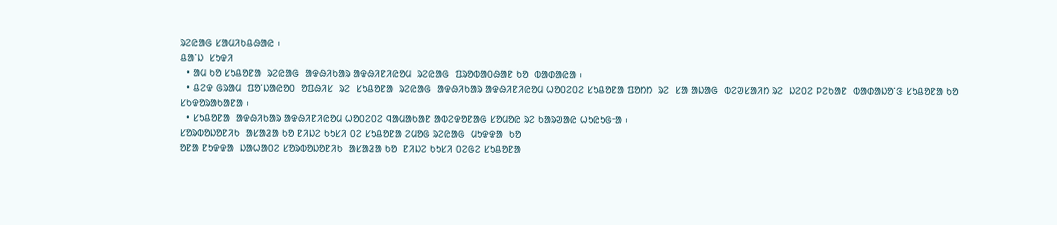ᱨᱮᱭᱟᱜ ᱥᱟᱢᱤᱠᱪᱷᱟᱭ ᱾
ᱪᱟᱸᱡ  ᱥᱩᱫᱤ
  • ᱟᱢ ᱠᱚ ᱥᱩᱪᱚᱱᱟ  ᱨᱮᱭᱟᱜ  ᱟᱫᱷᱤᱠᱟᱨ ᱟᱫᱷᱤᱱᱤᱭᱚᱢ  ᱨᱮᱭᱟᱜ  ᱯᱨᱚᱵᱟ᱐ᱷᱟᱱ ᱠᱚ  ᱵᱟᱰᱟᱭᱟ ᱾
  • ᱪᱮᱫ ᱜᱨᱟᱢ  ᱯᱚᱸᱡᱟᱭᱚ᱐  ᱚᱯᱷᱤᱥ  ᱨᱮ  ᱥᱩᱪᱚᱱᱟ  ᱨᱮᱭᱟᱜ  ᱟᱫᱷᱤᱠᱟᱨ ᱟᱫᱷᱤᱱᱤᱭᱚᱢ ᱦᱚ᱐ᱮ᱐ᱮ ᱥᱩᱪᱚᱱᱟ ᱯᱚᱴᱴ  ᱨᱮ  ᱥᱟ ᱟᱡᱟᱜ  ᱵᱮᱣᱥᱟᱤᱴ ᱨᱮ  ᱡᱮ᱐ᱮ ᱞᱮᱠᱟᱱ  ᱵᱟᱰᱟᱡᱚᱸᱝ ᱥᱩᱪᱚᱱᱟ ᱠᱚ ᱥᱠᱫᱚᱨᱟᱠᱟᱱᱟ ᱾
  • ᱥᱩᱪᱚᱱᱟ  ᱟᱫᱷᱤᱠᱟᱨ ᱟᱫᱷᱤᱱᱤᱭᱚᱢ ᱦᱚ᱐ᱮ᱐ᱮ ᱧᱟᱢᱟᱠᱟᱱ ᱟᱵᱮᱫᱚᱱᱟᱜ ᱥᱚᱢᱚᱭ ᱨᱮ ᱠᱟᱨᱣᱟᱭ ᱦᱩᱭᱩᱜᱼᱟ ᱾
ᱥᱚᱨᱵᱚᱡᱚᱱᱤᱠ  ᱟᱥᱟᱲᱟ ᱠᱚ ᱱᱤᱡᱮ ᱠᱩᱥᱤ ᱐ᱮ ᱥᱩᱪᱚᱱᱟ ᱮᱢᱚᱜ ᱨᱮᱭᱟᱜ  ᱢᱩᱫᱫᱟ  ᱠᱚ
ᱚᱱᱟ ᱱᱩᱫᱫᱟ  ᱡᱟᱦᱟ᱐ᱮ ᱥᱚᱨᱵᱚᱡᱚᱱᱤᱠ  ᱟᱥᱟᱲᱟ ᱠᱚ  ᱱᱤᱡᱮ ᱠᱩᱥᱤ ᱐ᱮᱜᱮ ᱥᱩᱪᱚᱱᱟ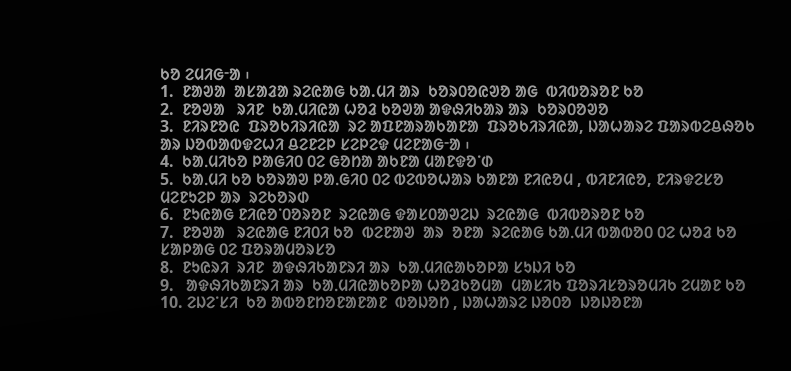ᱠᱚ ᱮᱢᱤᱜᱼᱟ ᱾
1.  ᱱᱟᱣᱟ  ᱟᱥᱟᱲᱟ ᱨᱮᱭᱟᱜ ᱠᱟ.ᱢᱤ ᱟᱨ  ᱠᱚᱨ᱐ᱚᱭᱣᱚ ᱟᱜ  ᱵᱤᱵᱚᱨᱚᱱ ᱠᱚ
2.  ᱱᱚᱣᱟ   ᱨᱤᱱ  ᱠᱟᱹᱢᱤᱭᱟ ᱦᱚᱲ ᱠᱚᱣᱟ ᱟᱫᱷᱤᱠᱟᱨ ᱟᱨ  ᱠᱚᱨ᱐ᱚᱣᱚ
3.  ᱱᱤᱨᱱᱚᱭ  ᱯᱨᱚᱠᱤᱨᱤᱭᱟ  ᱨᱮ ᱟᱯᱱᱟᱨᱟᱠᱟᱱᱟ  ᱯᱨᱚᱠᱤᱨᱤᱭᱟ, ᱡᱟᱦᱟᱨᱮ ᱯᱟᱨᱵᱮᱪᱷᱚᱠ ᱟᱨ ᱡᱚᱵᱟᱵᱫᱮᱦᱤ ᱪᱮᱱᱮᱞ ᱥᱮᱞᱮᱫ ᱢᱮᱱᱟᱜᱼᱟ ᱾
4.  ᱠᱟᱹᱢᱤᱠᱚ ᱞᱟᱜᱤ᱐ ᱐ᱮ ᱜᱚᱴᱟ ᱟᱠᱱᱟ ᱢᱟᱱᱫᱚᱸᱰ
5.  ᱠᱟᱹᱢᱤ ᱠᱚ ᱠᱚᱨᱟᱣ ᱞᱟᱹᱜᱤ᱐ ᱐ᱮ ᱵᱮᱵᱚᱦᱟᱨ ᱠᱟᱱᱟ ᱱᱤᱭᱚᱢ , ᱵᱤᱱᱤᱭᱚ, ᱱᱤᱨᱫᱮᱥᱚ ᱢᱮᱱᱩᱮᱞ ᱟᱨ  ᱨᱮᱠᱚᱨᱰ
6.  ᱱᱩᱭᱟᱜ ᱱᱤᱭᱚᱸ᱐ᱚᱨᱚᱱ  ᱨᱮᱭᱟᱜ ᱫᱟᱥ᱐ᱟᱣᱮᱡ  ᱨᱮᱭᱟᱜ  ᱵᱤᱵᱚᱨᱚᱱ ᱠᱚ
7.  ᱱᱚᱣᱟ   ᱨᱮᱭᱟᱜ ᱱᱤ᱐ᱤ ᱠᱚ  ᱵᱮᱱᱟᱣ  ᱟᱨ  ᱚᱱᱟ  ᱨᱮᱭᱟᱜ ᱠᱟᱹᱢᱤ ᱵᱟᱵᱚ᱐ ᱐ᱮ ᱦᱚᱲ ᱠᱚ ᱥᱟᱞᱟᱜ ᱐ᱮ ᱯᱚᱨᱟᱢᱚᱨᱥᱚ
8.  ᱱᱩᱭᱨᱤ  ᱨᱤᱱ  ᱟᱫᱷᱤᱠᱟᱱᱨᱤ ᱟᱨ  ᱠᱟᱹᱢᱤᱭᱟᱠᱚᱞᱟ ᱥᱩᱡᱤ ᱠᱚ
9.   ᱟᱫᱷᱤᱠᱟᱱᱨᱤ ᱟᱨ  ᱠᱟᱹᱢᱤᱭᱟᱠᱚᱞᱟ ᱦᱚᱲᱠᱚᱢᱟ  ᱢᱟᱥᱤᱠ ᱯᱚᱨᱤᱥᱚᱨᱚᱢᱤᱠ ᱮᱢᱟᱱ ᱠᱚ
10. ᱮᱡᱮᱸᱥᱤ  ᱠᱚ ᱟᱵᱚᱱᱴᱚᱱᱟᱱᱟᱱ  ᱵᱚᱡᱚᱴ , ᱡᱟᱦᱟᱨᱮ ᱡᱚ᱐ᱚ  ᱡᱚᱡᱚᱱᱟ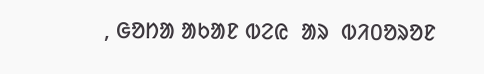, ᱜᱚᱴᱟ ᱟᱠᱟᱱ ᱵᱮᱭ  ᱟᱨ  ᱵᱤ᱐ᱚᱨᱚᱱ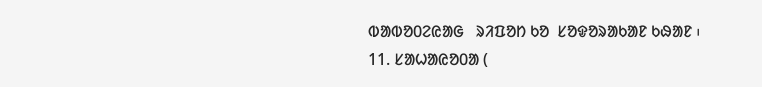ᱵᱟᱵᱚ᱐ᱮᱭᱟᱜ   ᱨᱤᱯᱚᱴ ᱠᱚ  ᱥᱚᱫᱚᱨᱟᱠᱟᱱ ᱠᱷᱟᱱ ᱾
11. ᱥᱟᱦᱟᱭᱚ᱐ᱟ (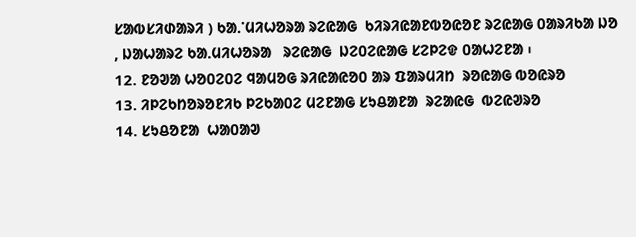ᱥᱟᱵᱥᱤᱰᱟᱨᱤ ) ᱠᱟᱹᱸᱢᱤᱦᱚᱨᱟ ᱨᱮᱭᱟᱜ  ᱠᱤᱨᱤᱭᱟᱱᱵᱚᱭᱚᱱ ᱨᱮᱭᱟᱜ ᱐ᱟᱨᱤᱠᱟ ᱡᱚ , ᱡᱟᱦᱟᱨᱮ ᱠᱟᱹᱢᱤᱦᱚᱨᱟ   ᱨᱮᱭᱟᱜ  ᱡᱮ᱐ᱮᱭᱟᱜ ᱥᱮᱞᱮᱫ ᱐ᱟᱦᱮᱱᱟ ᱾
12. ᱱᱚᱣᱟ ᱦᱚ᱐ᱮ᱐ᱮ ᱧᱟᱢᱚᱜ ᱨᱤᱭᱟᱭᱚ᱐ ᱟᱨ ᱯᱟᱨᱢᱤᱴ  ᱨᱚᱭᱟᱜ ᱵᱚᱭᱨᱚ
13. ᱤᱞᱮᱠᱴᱚᱨᱚᱱᱤᱠ ᱞᱮᱠᱟ᱐ᱮ ᱢᱮᱱᱟᱜ ᱥᱩᱪᱟᱱᱟ  ᱨᱮᱟᱭᱜ  ᱵᱮᱭᱣᱨᱚ
14. ᱥᱩᱪᱚᱱᱟ  ᱦᱟ᱐ᱟᱣ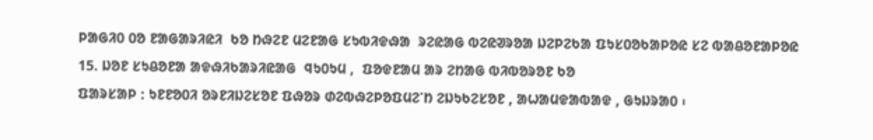ᱞᱟᱜᱤ᱐ ᱐ᱚ ᱱᱟᱜᱟᱨᱤᱭᱤ  ᱠᱚ ᱴᱷᱮᱱ ᱢᱮᱱᱟᱜ ᱥᱩᱵᱤᱫᱷᱟ  ᱨᱮᱭᱟᱜ ᱵᱮᱭᱣᱨᱚᱟ ᱡᱮᱞᱮᱠᱟ ᱯᱩᱥ᱐ᱚᱠᱟᱞᱚᱭ ᱥᱮ ᱵᱟᱪᱚᱱᱟᱞᱚᱭ
15. ᱡᱚᱱ ᱥᱩᱪᱚᱱᱟ ᱟᱫᱷᱤᱠᱟᱨᱤᱭᱟᱜ  ᱧᱩ᱐ᱩᱢ ,  ᱯᱚᱫᱱᱟᱢ ᱟᱨ ᱮᱴᱟᱜ ᱵᱤᱵᱚᱨᱚᱱ ᱠᱚ
ᱯᱟᱨᱥᱟᱞ ᱺ ᱩᱱᱱᱚ᱐ᱤ ᱚᱨᱱᱤᱡᱮᱥᱚᱱ ᱯᱷᱚᱨ ᱰᱮᱵᱷᱮᱞᱚᱯᱢᱮᱸᱴ ᱮᱡᱩᱠᱮᱥᱚᱱ , ᱟᱦᱟᱢᱫᱟᱵᱟᱫ , ᱜᱩᱡᱨᱟ᱐ ᱾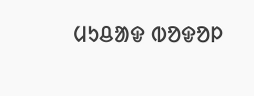ᱢᱩᱪᱟᱫ ᱵᱚᱫᱚᱞ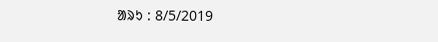ᱟᱨᱩ : 8/5/2019